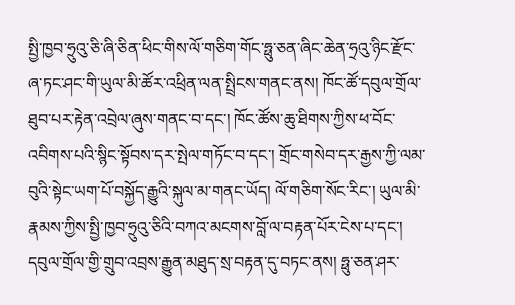སྤྱི་ཁྱབ་ཧྲུའུ་ཅི་ཞི་ཅིན་ཕིང་གིས་ལོ་གཅིག་གོང་ཧྥུ་ཅན་ཞིང་ཆེན་ཧྲའུ་ཉིང་རྫོང་ཞ་ཏང་ཤང་གི་ཡུལ་མི་ཚོར་འཕྲིན་ལན་སྤྲིངས་གནང་ནས། ཁོང་ཚོ་དབུལ་གྲོལ་ཐུབ་པར་རྟེན་འབྲེལ་ཞུས་གནང་བ་དང་། ཁོང་ཚོས་ཆུ་ཐིགས་ཀྱིས་ཕ་བོང་འབིགས་པའི་སྙིང་སྟོབས་དར་སྤེལ་གཏོང་བ་དང་། གྲོང་གསེབ་དར་རྒྱས་ཀྱི་ལམ་བུའི་སྟེང་ཡག་པོ་བསྐྱོད་རྒྱུའི་སྐུལ་མ་གནང་ཡོད། ལོ་གཅིག་སོང་རིང་། ཡུལ་མི་རྣམས་ཀྱིས་སྤྱི་ཁྱབ་ཧྲུའུ་ཅིའི་བཀའ་མངགས་བློ་ལ་བརྟན་པོར་ངེས་པ་དང་། དབུལ་གྲོལ་གྱི་གྲུབ་འབྲས་རྒྱུན་མཐུད་སྲ་བརྟན་དུ་བཏང་ནས། ཧྥུ་ཅན་ཤར་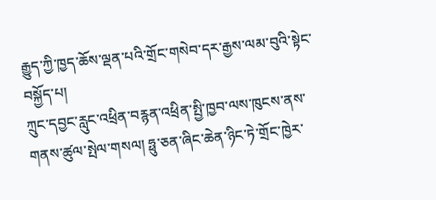རྒྱུད་ཀྱི་ཁྱད་ཆོས་ལྡན་པའི་གྲོང་གསེབ་དར་རྒྱས་ལམ་བུའི་སྟེང་བསྐྱོད་པ།
ཀྲུང་དབྱང་རླུང་འཕྲིན་བརྙན་འཕྲིན་སྤྱི་ཁྱབ་ལས་ཁུངས་ནས་གནས་ཚུལ་སྤེལ་གསལ། ཧྥུ་ཅན་ཞིང་ཆེན་ཉིང་ཏེ་གྲོང་ཁྱེར་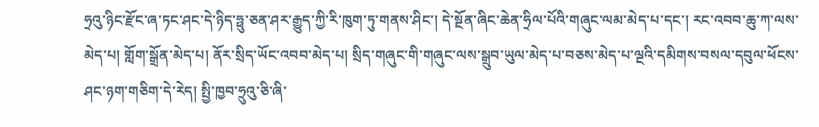ཧྲའུ་ཉིང་རྫོང་ཞ་ཏང་ཤང་དེ་ཉིད་ཧྥུ་ཅན་ཤར་རྒྱུད་ཀྱི་རི་ཁུག་ཏུ་གནས་ཤིང་། དེ་སྔོན་ཞིང་ཆེན་ཧྲིལ་པོའི་གཞུང་ལམ་མེད་པ་དང་། རང་འབབ་ཆུ་ཀ་ལས་མེད་པ། གློག་སྒྲོན་མེད་པ། ནོར་སྲིད་ཡོང་འབབ་མེད་པ། སྲིད་གཞུང་གི་གཞུང་ལས་སྒྲུབ་ཡུལ་མེད་པ་བཅས་མེད་པ་ལྔའི་དམིགས་བསལ་དབུལ་ཕོངས་ཤང་ཉག་གཅིག་དེ་རེད། སྤྱི་ཁྱབ་ཧྲུའུ་ཅི་ཞི་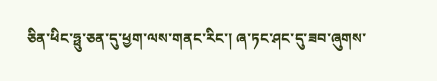ཅིན་ཕིང་ཧྥུ་ཅན་དུ་ཕྱག་ལས་གནང་རིང་། ཞ་ཏང་ཤང་དུ་ཟབ་ཞུགས་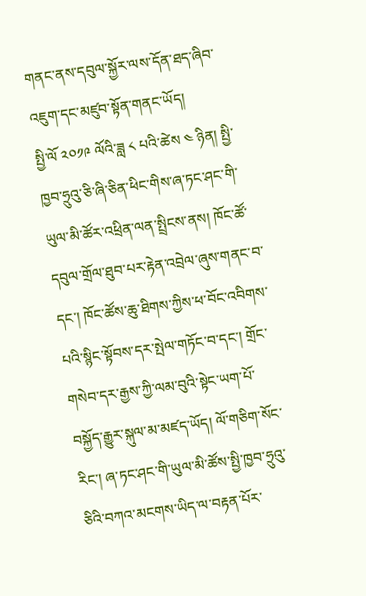གནང་ནས་དབུལ་སྐྱོར་ལས་དོན་ཐད་ཞིབ་འཇུག་དང་མཛུབ་སྟོན་གནང་ཡོད།
སྤྱི་ལོ ༢༠༡༩ ལོའི་ཟླ ༨ པའི་ཚེས ༤ ཉིན། སྤྱི་ཁྱབ་ཧྲུའུ་ཅི་ཞི་ཅིན་ཕིང་གིས་ཞ་ཏང་ཤང་གི་ཡུལ་མི་ཚོར་འཕྲིན་ལན་སྤྲིངས་ནས། ཁོང་ཚོ་དབུལ་གྲོལ་ཐུབ་པར་རྟེན་འབྲེལ་ཞུས་གནང་བ་དང་། ཁོང་ཚོས་ཆུ་ཐིགས་ཀྱིས་ཕ་བོང་འབིགས་པའི་སྙིང་སྟོབས་དར་སྤེལ་གཏོང་བ་དང་། གྲོང་གསེབ་དར་རྒྱས་ཀྱི་ལམ་བུའི་སྟེང་ཡག་པོ་བསྐྱོད་རྒྱུར་སྐུལ་མ་མཛད་ཡོད། ལོ་གཅིག་སོང་རིང་། ཞ་ཏང་ཤང་གི་ཡུལ་མི་ཚོས་སྤྱི་ཁྱབ་ཧྲུའུ་ཅིའི་བཀའ་མངགས་ཡིད་ལ་བརྟན་པོར་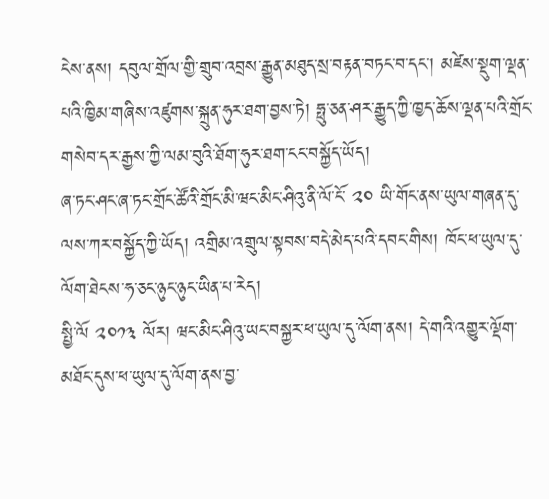ངེས་ནས། དབུལ་གྲོལ་གྱི་གྲུབ་འབྲས་རྒྱུན་མཐུད་སྲ་བརྟན་བཏང་བ་དང་། མཛེས་སྡུག་ལྡན་པའི་ཁྱིམ་གཞིས་འཛུགས་སྐྲུན་ཧུར་ཐག་བྱས་ཏེ། ཧྥུ་ཅན་ཤར་རྒྱུད་ཀྱི་ཁྱད་ཆོས་ལྡན་པའི་གྲོང་གསེབ་དར་རྒྱས་ཀྱི་ལམ་བུའི་ཐོག་ཧུར་ཐག་ངང་བསྐྱོད་ཡོད།
ཞ་ཏང་ཤང་ཞ་ཏང་གྲོང་ཚོའི་གྲོང་མི་ཝང་མིང་ཤིའུ་ནི་ལོ་ངོ་ ༢༠ ཡི་གོང་ནས་ཡུལ་གཞན་དུ་ལས་ཀར་བསྐྱོད་ཀྱི་ཡོད། འགྲིམ་འགྲུལ་སྟབས་བདེ་མེད་པའི་དབང་གིས། ཁོང་ཕ་ཡུལ་དུ་ལོག་ཐེངས་ཧ་ཅང་ཉུང་ཉུང་ཡིན་པ་རེད།
སྤྱི་ལོ ༢༠༡༣ ལོར། ཝང་མིང་ཤིའུ་ཡང་བསྐྱར་ཕ་ཡུལ་དུ་ལོག་ནས། དེ་གའི་འགྱུར་ལྡོག་མཐོང་དུས་ཕ་ཡུལ་དུ་ལོག་ནས་བྱ་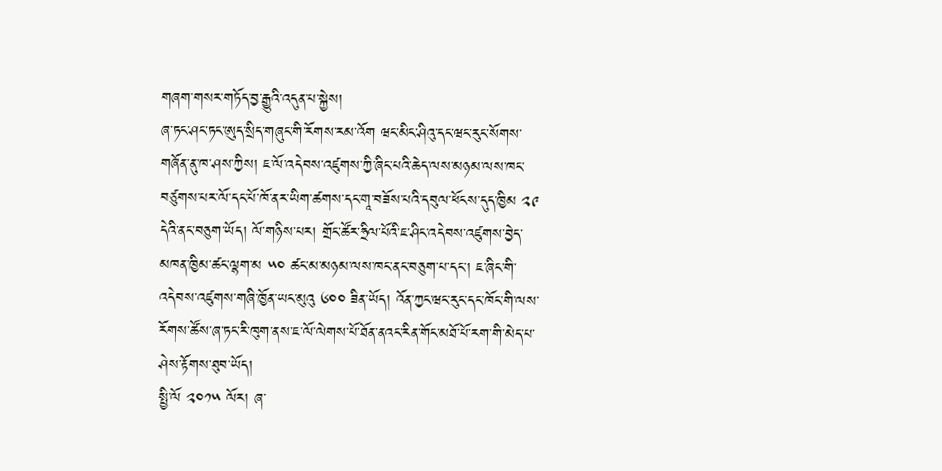གཞག་གསར་གཏོད་བྱ་རྒྱུའི་འདུན་པ་སྐྱེས།
ཞ་ཏང་ཤང་ཏང་ཨུད་སྲིད་གཞུང་གི་རོགས་རམ་འོག ཝང་མིང་ཤིའུ་དང་ཝང་རུང་སོགས་གཞོན་ནུ་ཁ་ཤས་ཀྱིས། ཇ་ལོ་འདེབས་འཛུགས་ཀྱི་ཞིང་པའི་ཆེད་ལས་མཉམ་ལས་ཁང་བཙུགས་པར་ལོ་དང་པོ་ཁོ་ནར་ཡིག་ཚགས་དང་གཱ་བཟོས་པའི་དབུལ་ཕོངས་དུད་ཁྱིམ ༢༩ དེའི་ནང་བཅུག་ཡོད། ལོ་གཉིས་པར། གྲོང་ཚོར་ཧྲིལ་པོའི་ཇ་ཤིང་འདེབས་འཛུགས་བྱེད་མཁན་ཁྱིམ་ཚང་ལྷག་མ ༥༠ ཚང་མ་མཉམ་ལས་ཁང་ནང་བཅུག་པ་དང་། ཇ་ཞིང་གི་འདེབས་འཛུགས་གཞི་ཁྱོན་ཡང་མུའུ ༦༠༠ ཟིན་ཡོད། འོན་ཀྱང་ཝང་རུང་དང་ཁོང་གི་ལས་རོགས་ཚོས་ཞ་ཏང་རི་ཁུག་ནས་ཇ་ལོ་ལེགས་པོ་ཐོན་ནའང་རིན་གོང་མཐོ་པོ་རག་གི་མེད་པ་ཤེས་རྟོགས་ཐུབ་ཡོད།
སྤྱི་ལོ ༢༠༡༥ ལོར། ཞ་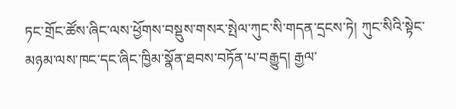ཏང་གྲོང་ཚོས་ཞིང་ལས་ཕྱོགས་བསྡུས་གསར་སྤེལ་ཀུང་སི་གདན་དྲངས་ཏེ། ཀུང་སིའི་སྟེང་མཉམ་ལས་ཁང་དང་ཞིང་ཁྱིམ་སྣོན་ཐབས་བཏོན་པ་བརྒྱུད། རྒྱལ་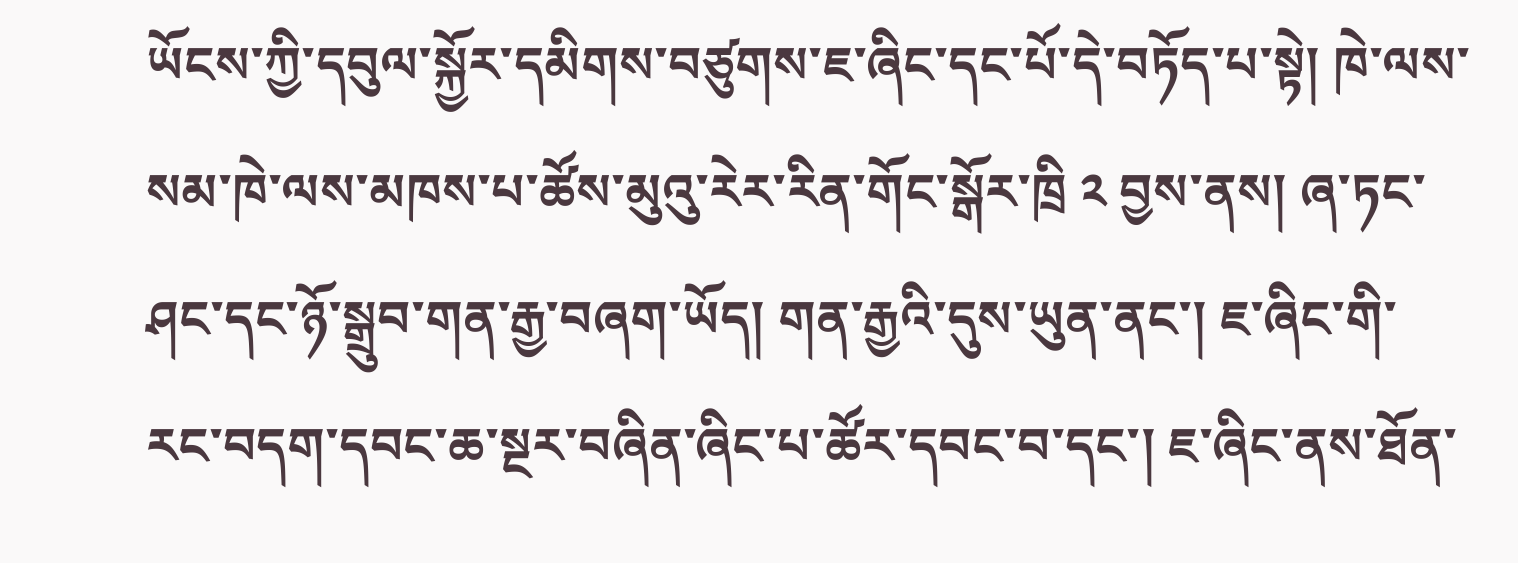ཡོངས་ཀྱི་དབུལ་སྐྱོར་དམིགས་བཙུགས་ཇ་ཞིང་དང་པོ་དེ་བཏོད་པ་སྟེ། ཁེ་ལས་སམ་ཁེ་ལས་མཁས་པ་ཚོས་མུའུ་རེར་རིན་གོང་སྒོར་ཁྲི ༢ བྱས་ནས། ཞ་ཏང་ཤང་དང་ཉོ་སྒྲུབ་གན་རྒྱ་བཞག་ཡོད། གན་རྒྱའི་དུས་ཡུན་ནང་། ཇ་ཞིང་གི་རང་བདག་དབང་ཆ་སྔར་བཞིན་ཞིང་པ་ཚོར་དབང་བ་དང་། ཇ་ཞིང་ནས་ཐོན་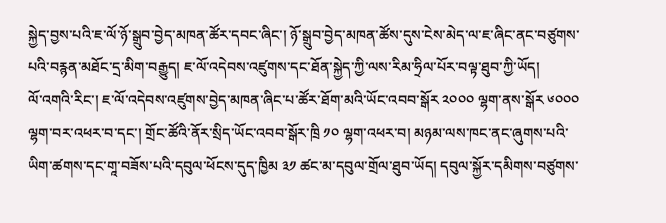སྐྱེད་བྱས་པའི་ཇ་ལོ་ཉོ་སྒྲུབ་བྱེད་མཁན་ཚོར་དབང་ཞིང་། ཉོ་སྒྲུབ་བྱེད་མཁན་ཚོས་དུས་ངེས་མེད་ལ་ཇ་ཞིང་ནང་བཙུགས་པའི་བརྙན་མཐོང་དྲ་མིག་བརྒྱུད། ཇ་ལོ་འདེབས་འཛུགས་དང་ཐོན་སྐྱེད་ཀྱི་ལས་རིམ་ཧྲིལ་པོར་བལྟ་ཐུབ་ཀྱི་ཡོད།
ལོ་འགའི་རིང་། ཇ་ལོ་འདེབས་འཛུགས་བྱེད་མཁན་ཞིང་པ་ཚོར་ཐོག་མའི་ཡོང་འབབ་སྒོར ༢༠༠༠ ལྷག་ནས་སྒོར ༦༠༠༠ ལྷག་བར་འཕར་བ་དང་། གྲོང་ཚོའི་ནོར་སྲིད་ཡོང་འབབ་སྒོར་ཁྲི ༡༠ ལྷག་འཕར་བ། མཉམ་ལས་ཁང་ནང་ཞུགས་པའི་ཡིག་ཚགས་དང་གཱ་བཟོས་པའི་དབུལ་ཕོངས་དུད་ཁྱིམ ༣༡ ཚང་མ་དབུལ་གྲོལ་ཐུབ་ཡོད། དབུལ་སྐྱོར་དམིགས་བཙུགས་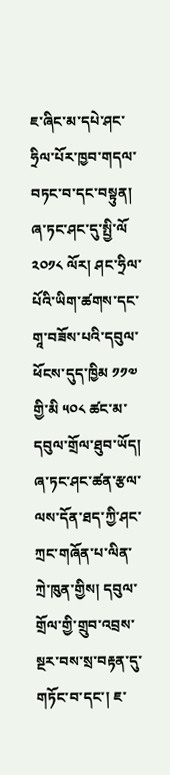ཇ་ཞིང་མ་དཔེ་ཤང་ཧྲིལ་པོར་ཁྱབ་གདལ་བཏང་བ་དང་བསྟུན། ཞ་ཏང་ཤང་དུ་སྤྱི་ལོ ༢༠༡༨ ལོར། ཤང་ཧྲིལ་པོའི་ཡིག་ཚགས་དང་གཱ་བཟོས་པའི་དབུལ་ཕོངས་དུད་ཁྱིམ ༡༡༧ གྱི་མི ༥༠༨ ཚང་མ་དབུལ་གྲོལ་ཐུབ་ཡོད།
ཞ་ཏང་ཤང་ཚན་རྩལ་ལས་དོན་ཐད་ཀྱི་ཤང་ཀྲང་གཞོན་པ་ལིན་ཀྲེ་ཁུན་གྱིས། དབུལ་གྲོལ་གྱི་གྲུབ་འབྲས་སྔར་བས་སྲ་བརྟན་དུ་གཏོང་བ་དང་། ཇ་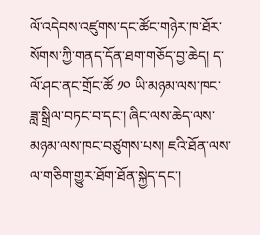ལོ་འདེབས་འཛུགས་དང་ཚོང་གཉེར་ཁ་ཐོར་སོགས་ཀྱི་གནད་དོན་ཐག་གཅོད་བྱ་ཆེད། ད་ལོ་ཤང་ནང་གྲོང་ཚོ ༡༠ ཡི་མཉམ་ལས་ཁང་ཟླ་སྒྲིལ་བཏང་བ་དང་། ཞིང་ལས་ཆེད་ལས་མཉམ་ལས་ཁང་བཙུགས་པས། ཇའི་ཐོན་ལས་ལ་གཅིག་གྱུར་ཐོག་ཐོན་སྐྱེད་དང་།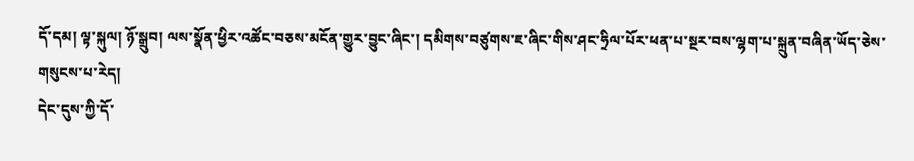དོ་དམ། ལྟ་སྐུལ། ཉོ་སྒྲུབ། ལས་སྣོན་ཕྱིར་འཚོང་བཅས་མངོན་གྱུར་བྱུང་ཞིང་། དམིགས་བཙུགས་ཇ་ཞིང་གིས་ཤང་ཧྲིལ་པོར་ཕན་པ་སྔར་བས་ལྷག་པ་སྐྲུན་བཞིན་ཡོད་ཅེས་གསུངས་པ་རེད།
དེང་དུས་ཀྱི་དོ་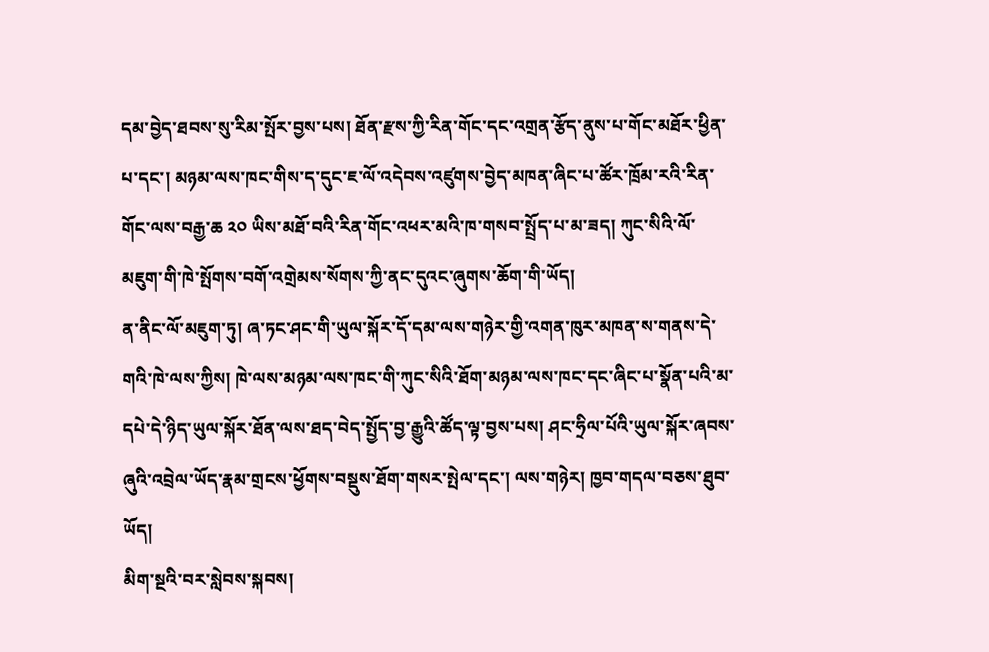དམ་བྱེད་ཐབས་སུ་རིམ་སྤོར་བྱས་པས། ཐོན་རྫས་ཀྱི་རིན་གོང་དང་འགྲན་རྩོད་ནུས་པ་གོང་མཐོར་ཕྱིན་པ་དང་། མཉམ་ལས་ཁང་གིས་ད་དུང་ཇ་ལོ་འདེབས་འཛུགས་བྱེད་མཁན་ཞིང་པ་ཚོར་ཁྲོམ་རའི་རིན་གོང་ལས་བརྒྱ་ཆ ༢༠ ཡིས་མཐོ་བའི་རིན་གོང་འཕར་མའི་ཁ་གསབ་སྤྲོད་པ་མ་ཟད། ཀུང་སིའི་ལོ་མཇུག་གི་ཁེ་སྤོགས་བགོ་འགྲེམས་སོགས་ཀྱི་ནང་དུའང་ཞུགས་ཆོག་གི་ཡོད།
ན་ནིང་ལོ་མཇུག་ཏུ། ཞ་ཏང་ཤང་གི་ཡུལ་སྐོར་དོ་དམ་ལས་གཉེར་གྱི་འགན་ཁུར་མཁན་ས་གནས་དེ་གའི་ཁེ་ལས་ཀྱིས། ཁེ་ལས་མཉམ་ལས་ཁང་གི་ཀུང་སིའི་ཐོག་མཉམ་ལས་ཁང་དང་ཞིང་པ་སྣོན་པའི་མ་དཔེ་དེ་ཉིད་ཡུལ་སྐོར་ཐོན་ལས་ཐད་བེད་སྤྱོད་བྱ་རྒྱུའི་ཚོད་ལྟ་བྱས་པས། ཤང་ཧྲིལ་པོའི་ཡུལ་སྐོར་ཞབས་ཞུའི་འབྲེལ་ཡོད་རྣམ་གྲངས་ཕྱོགས་བསྡུས་ཐོག་གསར་སྤེལ་དང་། ལས་གཉེར། ཁྱབ་གདལ་བཅས་ཐུབ་ཡོད།
མིག་སྔའི་བར་སླེབས་སྐབས།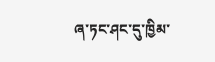ཞ་ཏང་ཤང་དུ་ཁྱིམ་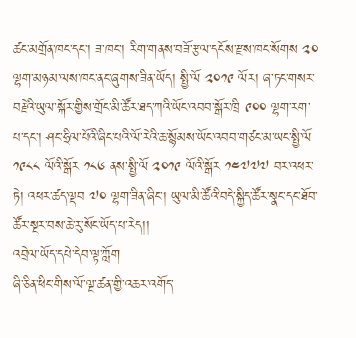ཚང་མགྲོན་ཁང་དང་། ཟ་ཁང་། རིག་གནས་བཟོ་རྩལ་དངོས་རྫས་ཁང་སོགས ༢༠ ལྷག་མཉམ་ལས་ཁང་ནང་ཞུགས་ཟིན་ཡོད། སྤྱི་ལོ ༢༠༡༩ ལོར། ཞ་ཏང་གསར་བརྗེའི་ཡུལ་སྐོར་གྱིས་གྲོང་མི་ཚོར་ཐད་ཀའི་ཡོང་འབབ་སྒོར་ཁྲི ༩༠༠ ལྷག་རག་པ་དང་། ཤང་ཧྲིལ་པོའི་ཞིང་པའི་ལོ་རེའི་ཆ་སྙོམས་ཡོང་འབབ་གཙང་མ་ཡང་སྤྱི་ལོ ༡༩༨༨ ལོའི་སྒོར ༡༨༦ ནས་སྤྱི་ལོ ༢༠༡༩ ལོའི་སྒོར ༡༤༧༧༧ བར་འཕར་ཏེ། འཕར་ཚད་ལྡབ ༧༠ ལྷག་ཟིན་ཞིང་། ཡུལ་མི་ཚོའི་བདེ་སྐྱིད་ཚོར་སྣང་དང་ཐོབ་ཚོར་སྔར་བས་ཆེ་རུ་སོང་ཡོད་པ་རེད།།
འབྲེལ་ཡོད་དཔེ་དེབ་ལྟ་ཀློག
ཞི་ཅིན་ཕིང་གིས་ལོ་ལྔ་ཚན་གྱི་འཆར་འགོད་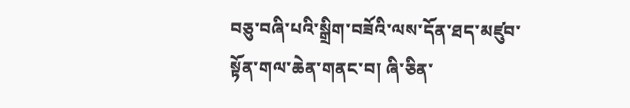བཅུ་བཞི་པའི་སྒྲིག་བཟོའི་ལས་དོན་ཐད་མཛུབ་སྟོན་གལ་ཆེན་གནང་བ། ཞི་ཅིན་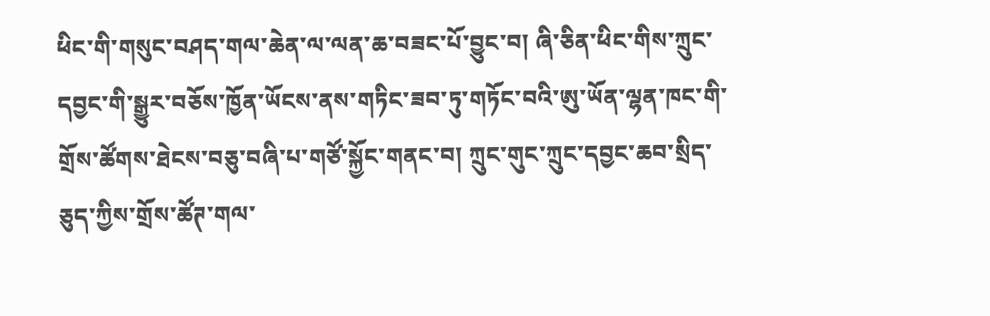ཕིང་གི་གསུང་བཤད་གལ་ཆེན་ལ་ལན་ཆ་བཟང་པོ་བྱུང་བ། ཞི་ཅིན་ཕིང་གིས་ཀྲུང་དབྱང་གི་སྒྱུར་བཅོས་ཁྱོན་ཡོངས་ནས་གཏིང་ཟབ་ཏུ་གཏོང་བའི་ཨུ་ཡོན་ལྷན་ཁང་གི་གྲོས་ཚོགས་ཐེངས་བཅུ་བཞི་པ་གཙོ་སྐྱོང་གནང་བ། ཀྲུང་གུང་ཀྲུང་དབྱང་ཆབ་སྲིད་ཅུད་ཀྱིས་གྲོས་ཚོཊ་གལ་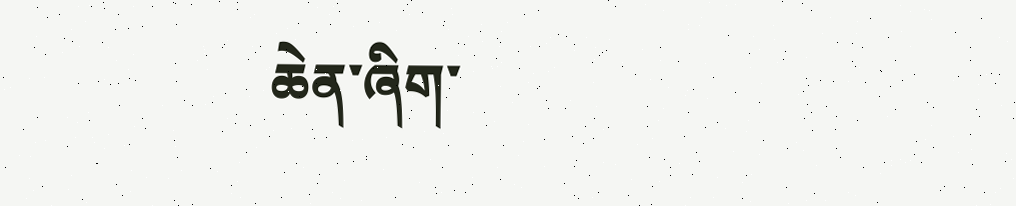ཆེན་ཞིག་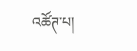འཚོཊ་པ།